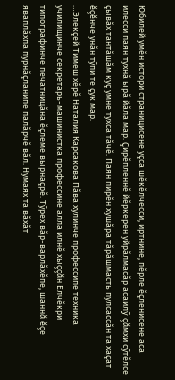Юбилей умĕн истори страницисене уçса шĕкĕлчесси, иртнине, пĕрле ĕçленисене аса илесси паян тухнă ырă йăла мар. Çирĕпленнĕ йĕркерен уйрăлмасăр асаилỹ çăмхи сỹтĕлсе çывăх тантăшăм куç умне тухса тăчĕ. Паян пирĕн хушăра тăрăшмасть пулсассăн та хаçат ĕçĕнче унăн тỹпи те çук мар.
…Элекçей Тимеш хĕрĕ Наталия Карсакова Пăва хулинче профессипе техника училищинче секретарь-машинистка профессине алла илнĕ хыççăн Елчĕкри типографинче печатницăна ĕçлеме вырнаçрĕ. Тỹрех вăр-варлăхĕпе, шаннă ĕçе яваплăхпа пурнăçланипе палăрчĕ вăл. Нумаях та вăхăт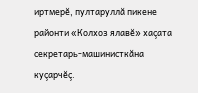иртмерĕ, пултаруллă пикене районти «Колхоз ялавĕ» хаçата секретарь-машинисткăна куçарчĕç.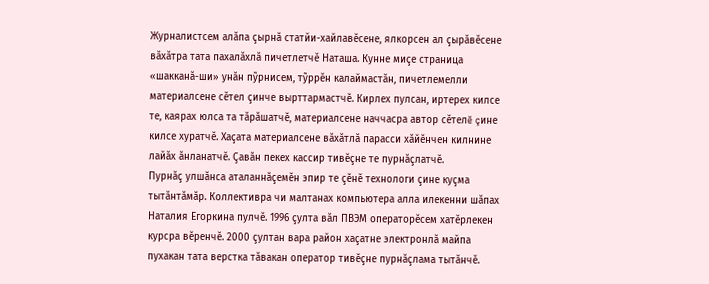Журналистсем алăпа çырнă статйи-хайлавĕсене, ялкорсен ал çырăвĕсене вăхăтра тата пахалăхлă пичетлетчĕ Наташа. Кунне миçе страница «шакканă-ши» унăн пỹрнисем, тỹррĕн калаймастăн, пичетлемелли материалсене сĕтел çинче вырттармастчĕ. Кирлех пулсан, иртерех килсе те, каярах юлса та тăрăшатчĕ, материалсене наччасра автор сĕтелĕ çине килсе хуратчĕ. Хаçата материалсене вăхăтлă парасси хăйĕнчен килнине лайăх ăнланатчĕ. Çавăн пекех кассир тивĕçне те пурнăçлатчĕ.
Пурнăç улшăнса аталаннăçемĕн эпир те çĕнĕ технологи çине куçма тытăнтăмăр. Коллективра чи малтанах компьютера алла илекенни шăпах Наталия Егоркина пулчĕ. 1996 çулта вăл ПВЭМ операторĕсем хатĕрлекен курсра вĕренчĕ. 2000 çултан вара район хаçатне электронлă майпа пухакан тата верстка тăвакан оператор тивĕçне пурнăçлама тытăнчĕ.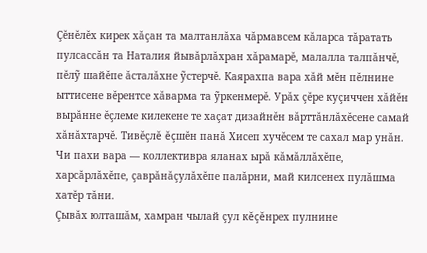Çĕнĕлĕх кирек хăçан та малтанлăха чăрмавсем кăларса тăратать пулсассăн та Наталия йывăрлăхран хăрамарĕ, малалла талпăнчĕ, пĕлỹ шайĕпе ăсталăхне ỹстерчĕ. Каярахпа вара хăй мĕн пĕлнине ыттисене вĕрентсе хăварма та ỹркенмерĕ. Урăх çĕре куçиччен хăйĕн вырăнне ĕçлеме килекене те хаçат дизайнĕн вăрттăнлăхĕсене самай хăнăхтарчĕ. Тивĕçлĕ ĕçшĕн панă Хисеп хучĕсем те сахал мар унăн. Чи пахи вара — коллективра яланах ырă кăмăллăхĕпе, харсăрлăхĕпе, çаврăнăçулăхĕпе палăрни, май килсенех пулăшма хатĕр тăни.
Çывăх юлташăм, хамран чылай çул кĕçĕнрех пулнине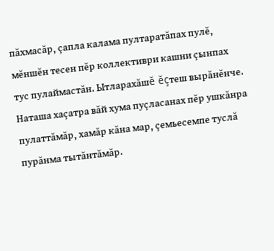пăхмасăр, çапла калама пултаратăпах пулĕ, мĕншĕн тесен пĕр коллективри кашни çынпах тус пулаймастăн. Ытларахăшĕ ĕçтеш вырăнĕнче. Наташа хаçатра вăй хума пуçласанах пĕр ушкăнра пулаттăмăр, хамăр кăна мар, çемьесемпе туслă пурăнма тытăнтăмăр.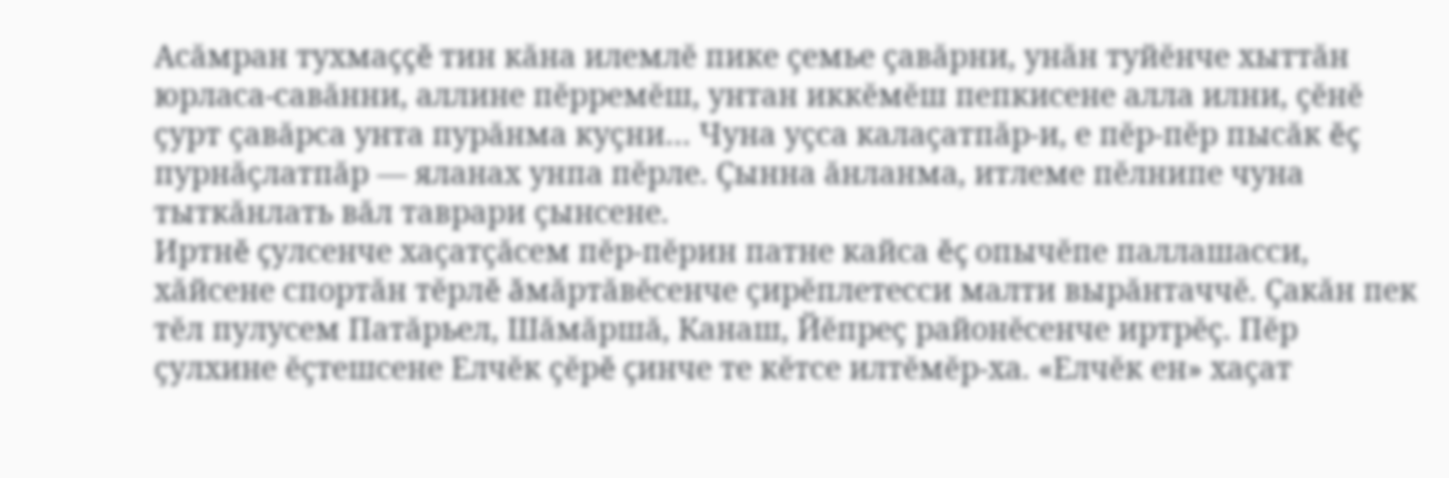Асăмран тухмаççĕ тин кăна илемлĕ пике çемье çавăрни, унăн туйĕнче хыттăн юрласа-савăнни, аллине пĕрремĕш, унтан иккĕмĕш пепкисене алла илни, çĕнĕ çурт çавăрса унта пурăнма куçни… Чуна уçса калаçатпăр-и, е пĕр-пĕр пысăк ĕç пурнăçлатпăр — яланах унпа пĕрле. Çынна ăнланма, итлеме пĕлнипе чуна тыткăнлать вăл таврари çынсене.
Иртнĕ çулсенче хаçатçăсем пĕр-пĕрин патне кайса ĕç опычĕпе паллашасси, хăйсене спортăн тĕрлĕ ăмăртăвĕсенче çирĕплетесси малти вырăнтаччĕ. Çакăн пек тĕл пулусем Патăрьел, Шăмăршă, Канаш, Йĕпреç районĕсенче иртрĕç. Пĕр çулхине ĕçтешсене Елчĕк çĕрĕ çинче те кĕтсе илтĕмĕр-ха. «Елчĕк ен» хаçат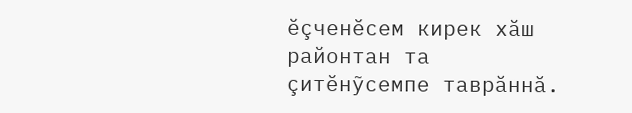ĕçченĕсем кирек хăш районтан та çитĕнỹсемпе таврăннă.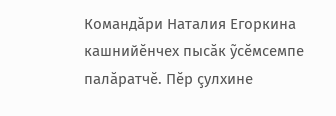Командăри Наталия Егоркина кашнийĕнчех пысăк ỹсĕмсемпе палăратчĕ. Пĕр çулхине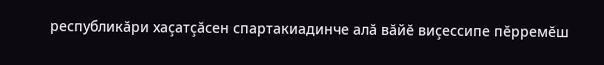республикăри хаçатçăсен спартакиадинче алă вăйĕ виçессипе пĕрремĕш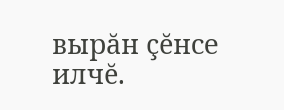вырăн çĕнсе илчĕ.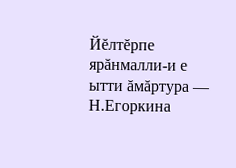Йĕлтĕрпе ярăнмалли-и е ытти ăмăртура — Н.Егоркина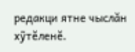редакци ятне чыслăн хỹтĕленĕ.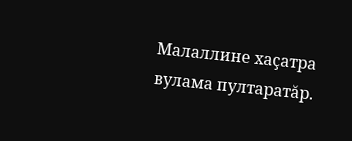Малаллине хаçатра вулама пултаратăр.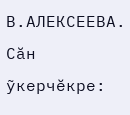В.АЛЕКСЕЕВА.
Сăн ỹкерчĕкре: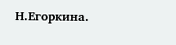Н.Егоркина.